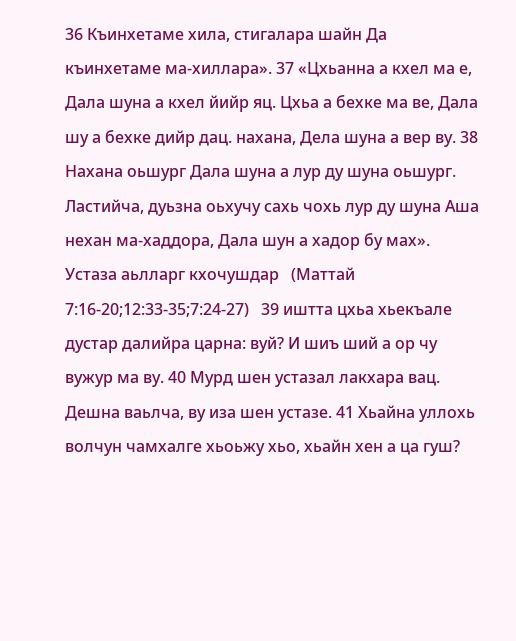36 Къинхетаме хила, стигалара шайн Да къинхетаме ма-хиллара». 37 «Цхьанна а кхел ма е, Дала шуна а кхел йийр яц. Цхьа а бехке ма ве, Дала шу а бехке дийр дац. нахана, Дела шуна а вер ву. 38 Нахана оьшург Дала шуна а лур ду шуна оьшург. Ластийча, дуьзна оьхучу сахь чохь лур ду шуна Аша нехан ма-хаддора, Дала шун а хадор бу мах».   Устаза аьлларг кхочушдар   (Маттай 7:16-20;12:33-35;7:24-27)   39 иштта цхьа хьекъале дустар далийра царна: вуй? И шиъ ший а ор чу вужур ма ву. 40 Мурд шен устазал лакхара вац. Дешна ваьлча, ву иза шен устазе. 41 Хьайна уллохь волчун чамхалге хьоьжу хьо, хьайн хен а ца гуш?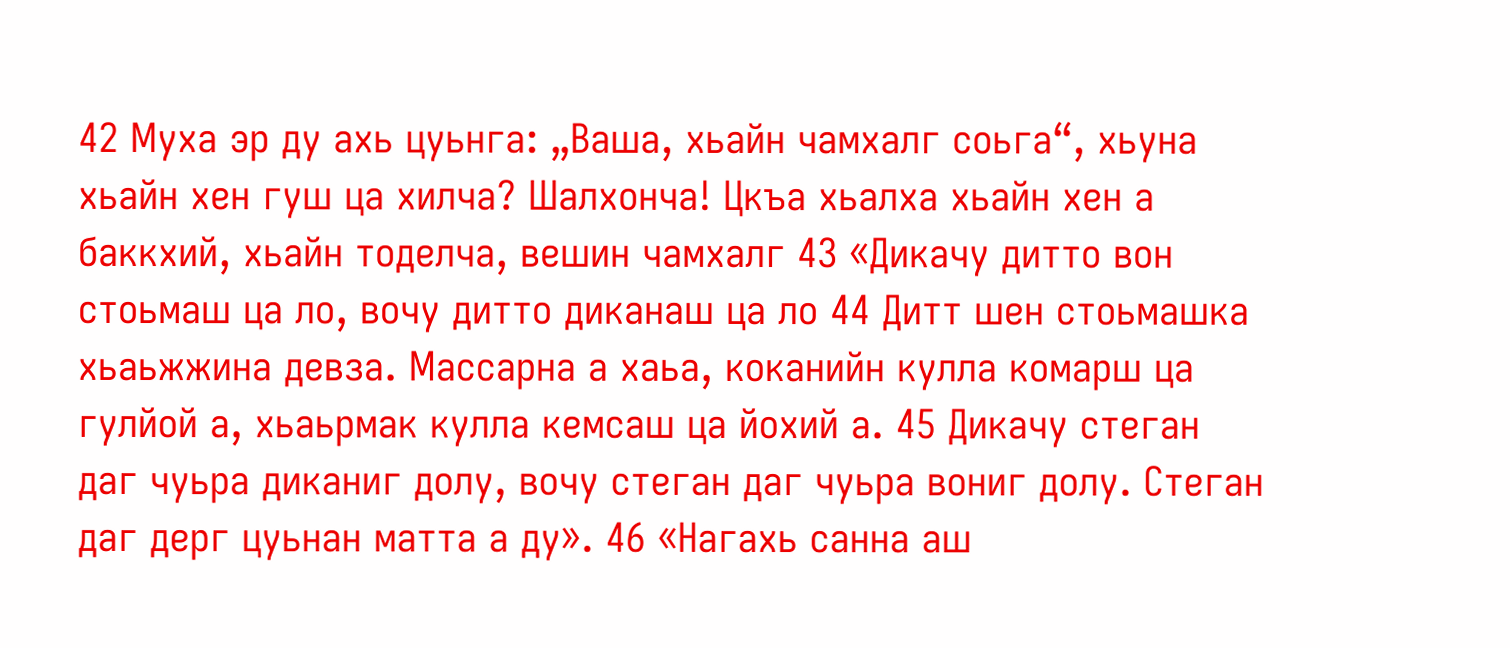42 Муха эр ду ахь цуьнга: „Ваша, хьайн чамхалг соьга“, хьуна хьайн хен гуш ца хилча? Шалхонча! Цкъа хьалха хьайн хен а баккхий, хьайн тоделча, вешин чамхалг 43 «Дикачу дитто вон стоьмаш ца ло, вочу дитто диканаш ца ло 44 Дитт шен стоьмашка хьаьжжина девза. Массарна а хаьа, коканийн кулла комарш ца гулйой а, хьаьрмак кулла кемсаш ца йохий а. 45 Дикачу стеган даг чуьра диканиг долу, вочу стеган даг чуьра вониг долу. Стеган даг дерг цуьнан матта а ду». 46 «Нагахь санна аш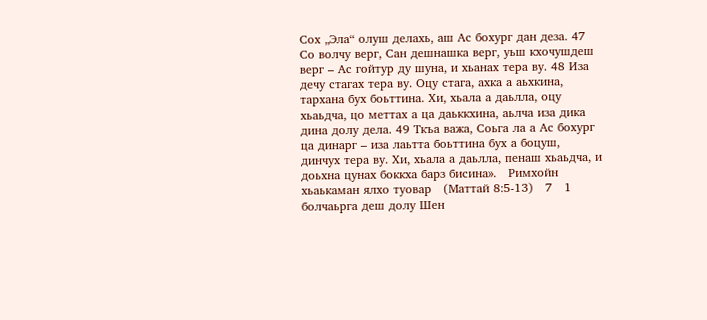Сох „Эла“ олуш делахь, аш Ас бохург дан деза. 47 Со волчу верг, Сан дешнашка верг, уьш кхочушдеш верг – Ас гойтур ду шуна, и хьанах тера ву. 48 Иза дечу стагах тера ву. Оцу стага, ахка а аьхкина, тархана бух боьттина. Хи, хьала а даьлла, оцу хьаьдча, цо меттах а ца даьккхина, аьлча иза дика дина долу дела. 49 Ткъа важа, Соьга ла а Ас бохург ца динарг – иза лаьтта боьттина бух а боцуш, динчух тера ву. Хи, хьала а даьлла, пенаш хьаьдча, и доьхна цунах боккха барз бисина».   Римхойн хьаькаман ялхо туовар   (Маттай 8:5-13)   7   1 болчаьрга деш долу Шен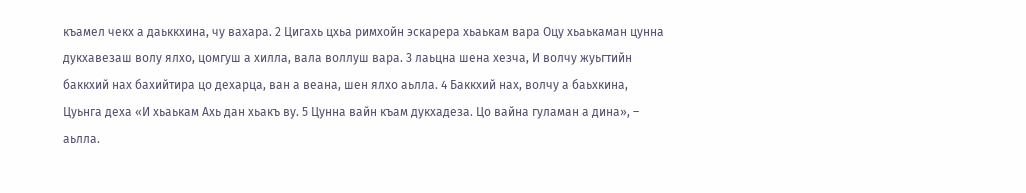къамел чекх а даьккхина, чу вахара. 2 Цигахь цхьа римхойн эскарера хьаькам вара Оцу хьаькаман цунна дукхавезаш волу ялхо, цомгуш а хилла, вала воллуш вара. 3 лаьцна шена хезча, И волчу жуьгтийн баккхий нах бахийтира цо дехарца, ван а веана, шен ялхо аьлла. 4 Баккхий нах, волчу а баьхкина, Цуьнга деха «И хьаькам Ахь дан хьакъ ву. 5 Цунна вайн къам дукхадеза. Цо вайна гуламан а дина», – аьлла.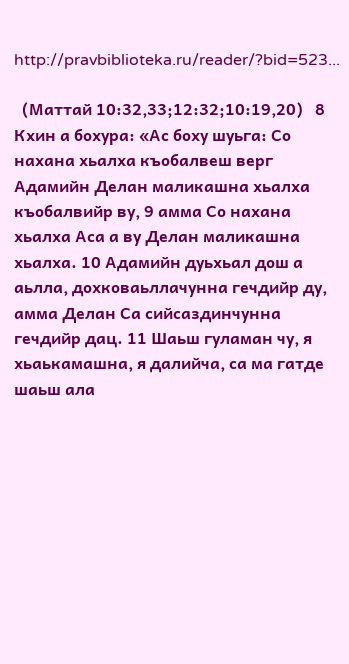http://pravbiblioteka.ru/reader/?bid=523...

  (Маттай 10:32,33;12:32;10:19,20)   8 Кхин а бохура: «Ас боху шуьга: Со нахана хьалха къобалвеш верг Адамийн Делан маликашна хьалха къобалвийр ву, 9 амма Со нахана хьалха Аса а ву Делан маликашна хьалха. 10 Адамийн дуьхьал дош а аьлла, дохковаьллачунна гечдийр ду, амма Делан Са сийсаздинчунна гечдийр дац. 11 Шаьш гуламан чу, я хьаькамашна, я далийча, са ма гатде шаьш ала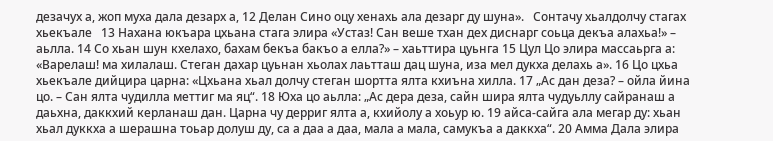дезачух а, жоп муха дала дезарх а, 12 Делан Сино оцу хенахь ала дезарг ду шуна».   Сонтачу хьалдолчу стагах хьекъале   13 Нахана юкъара цхьана стага элира «Устаз! Сан веше тхан дех диснарг соьца декъа алахьа!» – аьлла. 14 Со хьан шун кхелахо, бахам бекъа бакъо а елла?» – хаьттира цуьнга 15 Цул Цо элира массаьрга а: «Варелаш! ма хилалаш. Стеган дахар цуьнан хьолах лаьтташ дац шуна, иза мел дукха делахь а». 16 Цо цхьа хьекъале дийцира царна: «Цхьана хьал долчу стеган шортта ялта кхиъна хилла. 17 „Ас дан деза? – ойла йина цо. – Сан ялта чудилла меттиг ма яц“. 18 Юха цо аьлла: „Ас дера деза, сайн шира ялта чудуьллу сайранаш а даьхна, даккхий керланаш дан. Царна чу дерриг ялта а, кхийолу а хоьур ю. 19 айса-сайга ала мегар ду: хьан хьал дуккха а шерашна тоьар долуш ду, са а даа а даа, мала а мала, самукъа а даккха“. 20 Амма Дала элира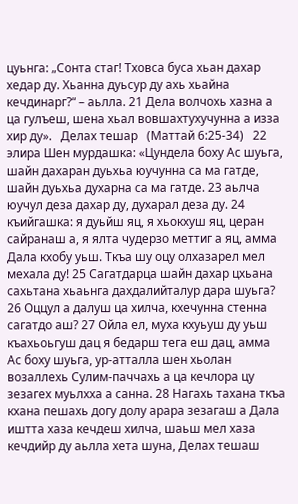цуьнга: „Сонта стаг! Тховса буса хьан дахар хедар ду. Хьанна дуьсур ду ахь хьайна кечдинарг?“ – аьлла. 21 Дела волчохь хазна а ца гулъеш, шена хьал вовшахтухучунна а изза хир ду».   Делах тешар   (Маттай 6:25-34)   22 элира Шен мурдашка: «Цундела боху Ас шуьга, шайн дахаран дуьхьа юучунна са ма гатде, шайн дуьхьа духарна са ма гатде. 23 аьлча юучул деза дахар ду, духарал деза ду. 24 къийгашка: я дуьйш яц, я хьокхуш яц, церан сайранаш а, я ялта чудерзо меттиг а яц, амма Дала кхобу уьш. Ткъа шу оцу олхазарел мел мехала ду! 25 Сагатдарца шайн дахар цхьана сахьтана хьаьнга дахдалийталур дара шуьга? 26 Оццул а далуш ца хилча, кхечунна стенна сагатдо аш? 27 Ойла ел, муха кхуьуш ду уьш къахьоьгуш дац я бедарш тега еш дац, амма Ас боху шуьга, ур-атталла шен хьолан возаллехь Сулим-паччахь а ца кечлора цу зезагех муьлхха а санна. 28 Нагахь тахана ткъа кхана пешахь догу долу арара зезагаш а Дала иштта хаза кечдеш хилча, шаьш мел хаза кечдийр ду аьлла хета шуна, Делах тешаш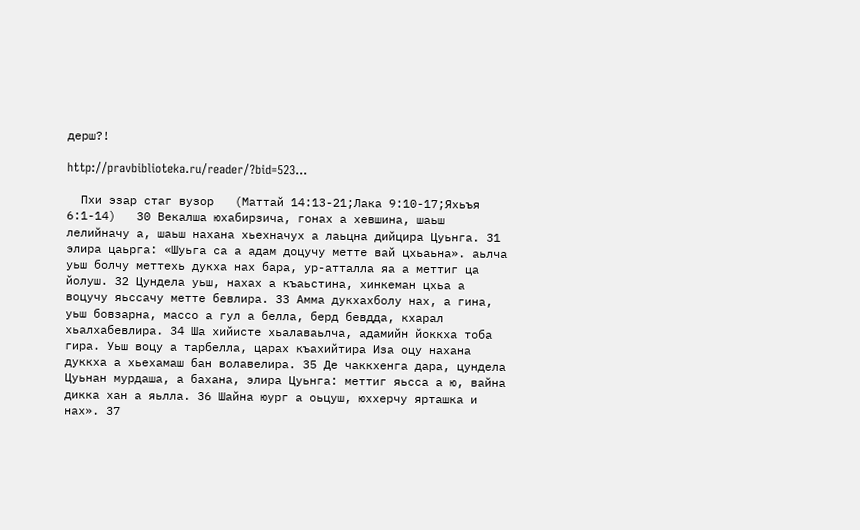дерш?!

http://pravbiblioteka.ru/reader/?bid=523...

  Пхи эзар стаг вузор   (Маттай 14:13-21;Лака 9:10-17;Яхьъя 6:1-14)   30 Векалша юхабирзича, гонах а хевшина, шаьш лелийначу а, шаьш нахана хьехначух а лаьцна дийцира Цуьнга. 31 элира цаьрга: «Шуьга са а адам доцучу метте вай цхьаьна». аьлча уьш болчу меттехь дукха нах бара, ур-атталла яа а меттиг ца йолуш. 32 Цундела уьш, нахах а къаьстина, хинкеман цхьа а воцучу яьссачу метте бевлира. 33 Амма дукхахболу нах, а гина, уьш бовзарна, массо а гул а белла, берд бевдда, кхарал хьалхабевлира. 34 Ша хийисте хьалаваьлча, адамийн йоккха тоба гира. Уьш воцу а тарбелла, царах къахийтира Иза оцу нахана дуккха а хьехамаш бан волавелира. 35 Де чаккхенга дара, цундела Цуьнан мурдаша, а бахана, элира Цуьнга: меттиг яьсса а ю, вайна дикка хан а яьлла. 36 Шайна юург а оьцуш, юххерчу ярташка и нах». 37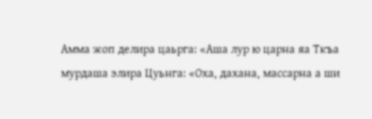Амма жоп делира цаьрга: «Аша лур ю царна яа Ткъа мурдаша элира Цуьнга: «Оха, дахана, массарна а ши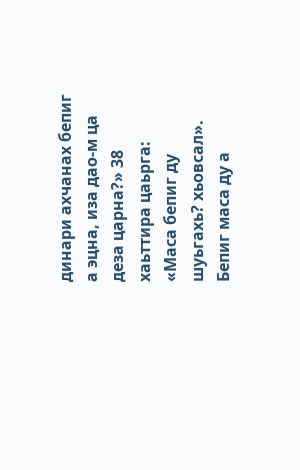динари ахчанах бепиг а эцна, иза дао-м ца деза царна?» 38 хаьттира цаьрга: «Маса бепиг ду шуьгахь? хьовсал». Бепиг маса ду а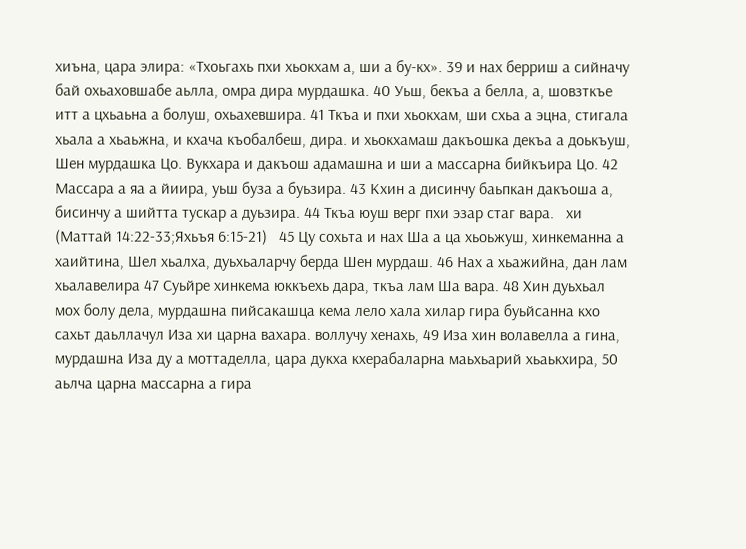хиъна, цара элира: «Тхоьгахь пхи хьокхам а, ши а бу-кх». 39 и нах берриш а сийначу бай охьаховшабе аьлла, омра дира мурдашка. 40 Уьш, бекъа а белла, а, шовзткъе итт а цхьаьна а болуш, охьахевшира. 41 Ткъа и пхи хьокхам, ши схьа а эцна, стигала хьала а хьаьжна, и кхача къобалбеш, дира. и хьокхамаш дакъошка декъа а доькъуш, Шен мурдашка Цо. Вукхара и дакъош адамашна и ши а массарна бийкъира Цо. 42 Массара а яа а йиира, уьш буза а буьзира. 43 Кхин а дисинчу баьпкан дакъоша а, бисинчу а шийтта тускар а дуьзира. 44 Ткъа юуш верг пхи эзар стаг вара.   хи   (Маттай 14:22-33;Яхьъя 6:15-21)   45 Цу сохьта и нах Ша а ца хьоьжуш, хинкеманна а хаийтина, Шел хьалха, дуьхьаларчу берда Шен мурдаш. 46 Нах а хьажийна, дан лам хьалавелира 47 Суьйре хинкема юккъехь дара, ткъа лам Ша вара. 48 Хин дуьхьал мох болу дела, мурдашна пийсакашца кема лело хала хилар гира буьйсанна кхо сахьт даьллачул Иза хи царна вахара. воллучу хенахь, 49 Иза хин волавелла а гина, мурдашна Иза ду а моттаделла, цара дукха кхерабаларна маьхьарий хьаькхира, 50 аьлча царна массарна а гира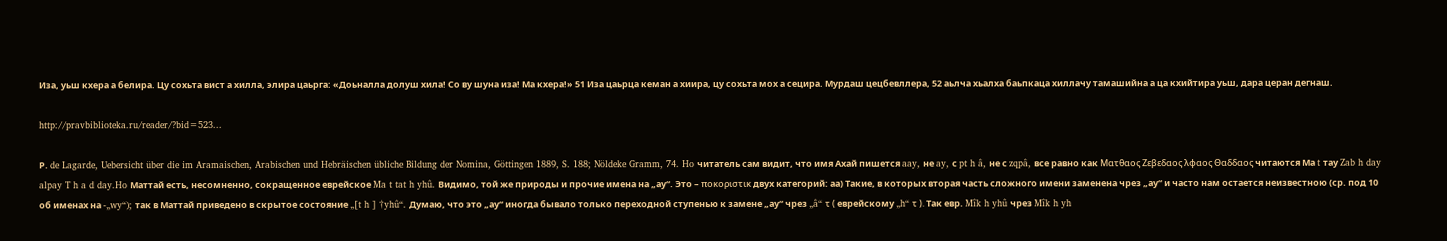Иза, уьш кхера а белира. Цу сохьта вист а хилла, элира цаьрга: «Доьналла долуш хила! Со ву шуна иза! Ма кхера!» 51 Иза цаьрца кеман а хиира, цу сохьта мох а сецира. Мурдаш цецбевллера, 52 аьлча хьалха баьпкаца хиллачу тамашийна а ца кхийтира уьш, дара церан дегнаш.

http://pravbiblioteka.ru/reader/?bid=523...

Р. de Lagarde, Uebersicht über die im Aramaischen, Arabischen und Hebräischen übliche Bildung der Nomina, Göttingen 1889, S. 188; Nöldeke Gramm, 74. Ho читатель сам видит, что имя Ахай пишется aay, не ay, с pt h â, не с zqpâ, все равно как Ματθαος Ζεβεδαος λφαος Θαδδαος читаются Ма t тау Zab h day alpay T h a d day.Ho Маттай есть, несомненно, сокращенное еврейское Ma t tat h yhû. Видимо, той же природы и прочие имена на „ау“. Это – ποκοριστικ двух категорий: аа) Такие, в которых вторая часть сложного имени заменена чрез „ау“ и часто нам остается неизвестною (ср. под 10 об именах на -„wy“); так в Маттай приведено в скрытое состояние „[t h ] †yhû“. Думаю, что это „ау“ иногда бывало только переходной ступенью к замене „ау“ чрез „â“ τ ( еврейскому „h“ τ ). Так евр. Mîk h yhû чрез Mîk h yh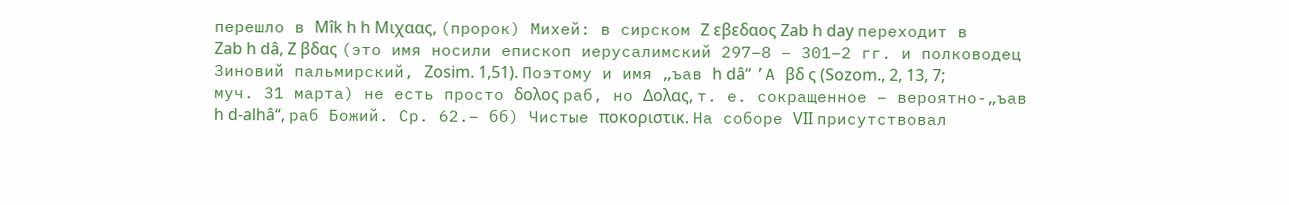перешло в Mîk h h Μιχαας, (пророк) Михей: в сирском Z εβεδαος Zab h day переходит в Zab h dâ, Z βδας (это имя носили епископ иерусалимский 297–8 – 301–2 гг. и полководец Зиновий пальмирский, Zosim. 1,51). Поэтому и имя „ъав h dâ“ ’А βδ ς (Sozom., 2, 13, 7; муч. 31 марта) не есть просто δολος раб, но Δολας, т. е. сокращенное – вероятно-„ъав h d-alhâ“, раб Божий. Ср. 62.– бб) Чистые ποκοριστικ. На соборе VII присутствовал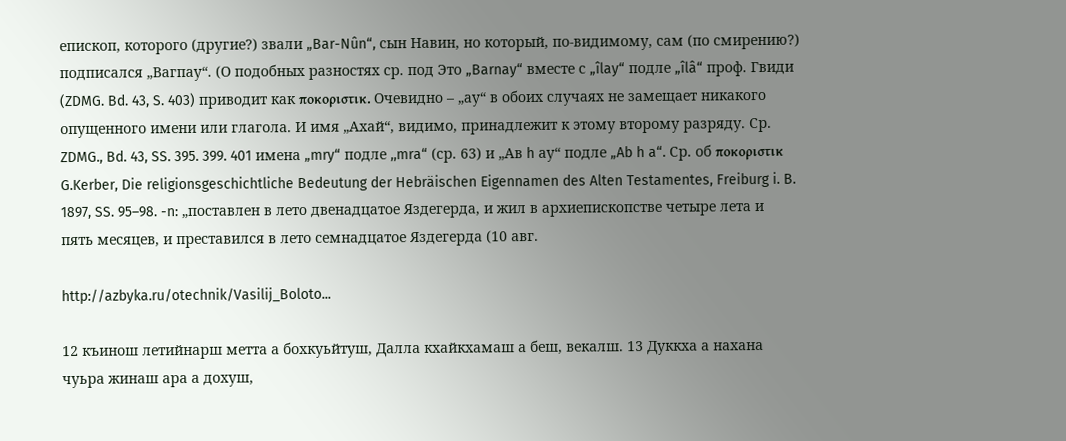епископ, которого (другие?) звали „Bar-Nûn“, сын Навин, но который, по-видимому, сам (по смирению?) подписался „Вагпау“. (О подобных разностях ср. под Это „Barnay“ вместе с „îlay“ подле „îlâ“ проф. Гвиди (ZDMG. Bd. 43, S. 403) приводит как ποκοριστικ. Очевидно – „ау“ в обоих случаях не замещает никакого опущенного имени или глагола. И имя „Ахай“, видимо, принадлежит к этому второму разряду. Ср. ZDMG., Bd. 43, SS. 395. 399. 401 имена „mry“ подле ,,mra“ (ср. 63) и „Ав h ау“ подле „Ab h a“. Ср. об ποκοριστικ G.Kerber, Die religionsgeschichtliche Bedeutung der Hebräischen Eigennamen des Alten Testamentes, Freiburg i. B. 1897, SS. 95–98. -n: „поставлен в лето двенадцатое Яздегерда, и жил в архиепископстве четыре лета и пять месяцев, и преставился в лето семнадцатое Яздегерда (10 авг.

http://azbyka.ru/otechnik/Vasilij_Boloto...

12 къинош летийнарш метта а бохкуьйтуш, Далла кхайкхамаш а беш, векалш. 13 Дуккха а нахана чуьра жинаш ара а дохуш,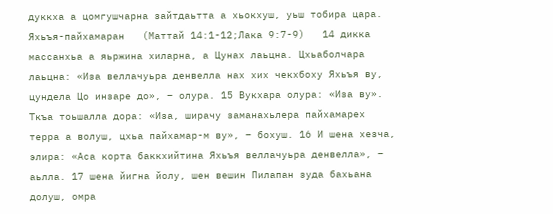дуккха а цомгушчарна зайтдаьтта а хьокхуш, уьш тобира цара.   Яхьъя-пайхамаран   (Маттай 14:1-12;Лака 9:7-9)   14 дикка массанхьа а яьржина хиларна, а Цунах лаьцна. Цхьаболчара лаьцна: «Иза веллачуьра денвелла нах хих чекхбоху Яхьъя ву, цундела Цо инзаре до», – олура. 15 Вукхара олура: «Иза ву». Ткъа тоьшалла дора: «Иза, ширачу заманахьлера пайхамарех терра а волуш, цхьа пайхамар-м ву», – бохуш. 16 И шена хезча, элира: «Аса корта баккхийтина Яхьъя веллачуьра денвелла», – аьлла. 17 шена йигна йолу, шен вешин Пилапан зуда бахьана долуш, омра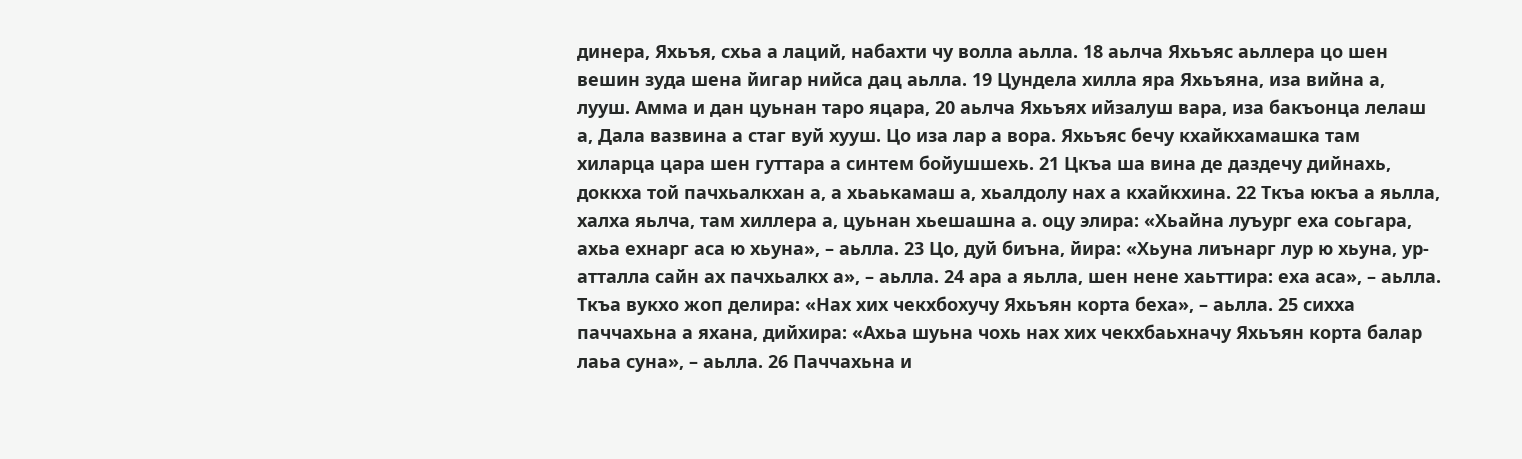динера, Яхьъя, схьа а лаций, набахти чу волла аьлла. 18 аьлча Яхьъяс аьллера цо шен вешин зуда шена йигар нийса дац аьлла. 19 Цундела хилла яра Яхьъяна, иза вийна а, лууш. Амма и дан цуьнан таро яцара, 20 аьлча Яхьъях ийзалуш вара, иза бакъонца лелаш а, Дала вазвина а стаг вуй хууш. Цо иза лар а вора. Яхьъяс бечу кхайкхамашка там хиларца цара шен гуттара а синтем бойушшехь. 21 Цкъа ша вина де даздечу дийнахь, доккха той пачхьалкхан а, а хьаькамаш а, хьалдолу нах а кхайкхина. 22 Ткъа юкъа а яьлла, халха яьлча, там хиллера а, цуьнан хьешашна а. оцу элира: «Хьайна луъург еха соьгара, ахьа ехнарг аса ю хьуна», – аьлла. 23 Цо, дуй биъна, йира: «Хьуна лиънарг лур ю хьуна, ур-атталла сайн ах пачхьалкх а», – аьлла. 24 ара а яьлла, шен нене хаьттира: еха аса», – аьлла. Ткъа вукхо жоп делира: «Нах хих чекхбохучу Яхьъян корта беха», – аьлла. 25 сихха паччахьна а яхана, дийхира: «Ахьа шуьна чохь нах хих чекхбаьхначу Яхьъян корта балар лаьа суна», – аьлла. 26 Паччахьна и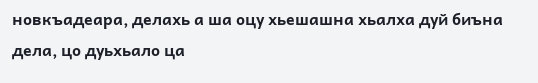новкъадеара, делахь а ша оцу хьешашна хьалха дуй биъна дела, цо дуьхьало ца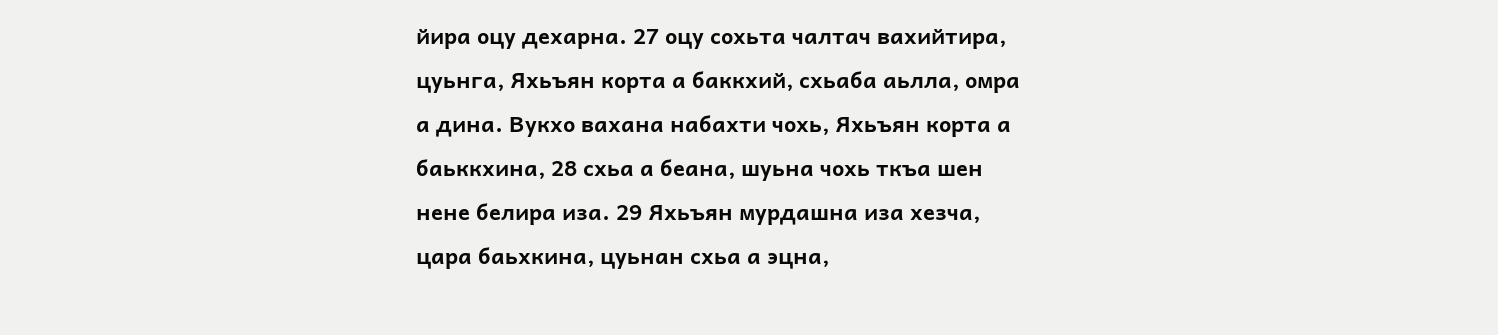йира оцу дехарна. 27 оцу сохьта чалтач вахийтира, цуьнга, Яхьъян корта а баккхий, схьаба аьлла, омра а дина. Вукхо вахана набахти чохь, Яхьъян корта а баьккхина, 28 схьа а беана, шуьна чохь ткъа шен нене белира иза. 29 Яхьъян мурдашна иза хезча, цара баьхкина, цуьнан схьа а эцна,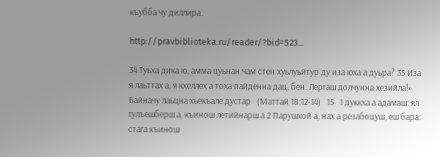къубба чу диллира.

http://pravbiblioteka.ru/reader/?bid=523...

34 Туьха дика ю, амма цуьнан чам стен хуьлуьйтур ду иза юха а дуьра? 35 Иза я лаьттах а, я кхеллех а тоха пайденна дац, бен. Лергаш долчунна хезийла!»   Байначу лаьцна хьекъале дустар   (Маттай 18:12-14)   15   1 дуккха а адамаш: ял гулъешберш а, къинош летийнарш а 2 Парушхой а, нах а резабоцуш, еш бара: стага къинош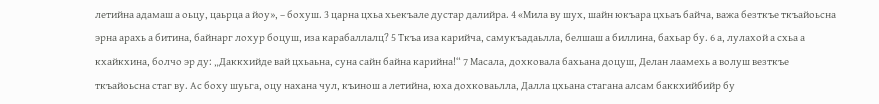летийна адамаш а оьцу, цаьрца а йоу», – бохуш. 3 царна цхьа хьекъале дустар далийра. 4 «Мила ву шух, шайн юкъара цхьаъ байча, важа безткъе ткъайоьсна эрна арахь а битина, байнарг лохур боцуш, иза карабаллалц? 5 Ткъа иза карийча, самукъадаьлла, белшаш а биллина, бахьар бу. 6 а, лулахой а схьа а кхайкхина, болчо эр ду: „Даккхийде вай цхьаьна, суна сайн байна карийна!“ 7 Масала, дохковала бахьана доцуш, Делан лаамехь а волуш везткъе ткъайоьсна стаг ву. Ас боху шуьга, оцу нахана чул, къинош а летийна, юха дохковаьлла, Далла цхьана стагана алсам баккхийбийр бу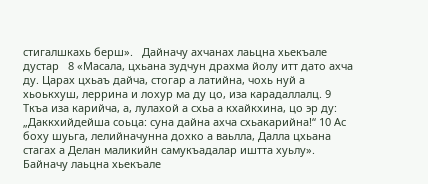стигалшкахь берш».   Дайначу ахчанах лаьцна хьекъале дустар   8 «Масала, цхьана зудчун драхма йолу итт дато ахча ду. Царах цхьаъ дайча, стогар а латийна, чохь нуй а хьоькхуш, леррина и лохур ма ду цо, иза карадаллалц. 9 Ткъа иза карийча, а, лулахой а схьа а кхайкхина, цо эр ду: „Даккхийдейша соьца: суна дайна ахча схьакарийна!“ 10 Ас боху шуьга, лелийначунна дохко а ваьлла, Далла цхьана стагах а Делан маликийн самукъадалар иштта хуьлу».   Байначу лаьцна хьекъале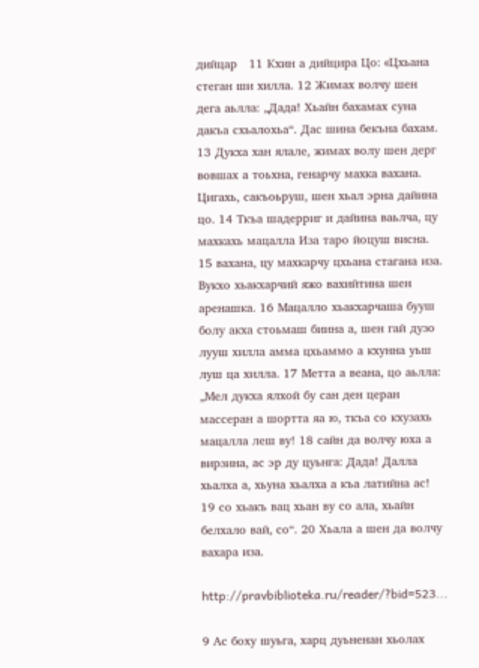дийцар   11 Кхин а дийцира Цо: «Цхьана стеган ши хилла. 12 Жимах волчу шен дега аьлла: „Дада! Хьайн бахамах суна дакъа схьалохьа“. Дас шина бекъна бахам. 13 Дукха хан ялале, жимах волу шен дерг вовшах а тоьхна, генарчу махка вахана. Цигахь, сакъоьруш, шен хьал эрна дайина цо. 14 Ткъа шадерриг и дайина ваьлча, цу махкахь мацалла Иза таро йоцуш висна. 15 вахана, цу махкарчу цхьана стагана иза. Вукхо хьакхарчий яжо вахийтина шен аренашка. 16 Мацалло хьакхарчаша бууш болу акха стоьмаш биина а, шен гай дузо лууш хилла амма цхьаммо а кхунна уьш луш ца хилла. 17 Метта а веана, цо аьлла: „Мел дукха ялхой бу сан ден церан массеран а шортта яа ю, ткъа со кхузахь мацалла леш ву! 18 сайн да волчу юха а вирзина, ас эр ду цуьнга: Дада! Далла хьалха а, хьуна хьалха а къа латийна ас! 19 со хьакъ вац хьан ву со ала, хьайн белхало вай, со“. 20 Хьала а шен да волчу вахара иза.

http://pravbiblioteka.ru/reader/?bid=523...

9 Ас боху шуьга, харц дуьненан хьолах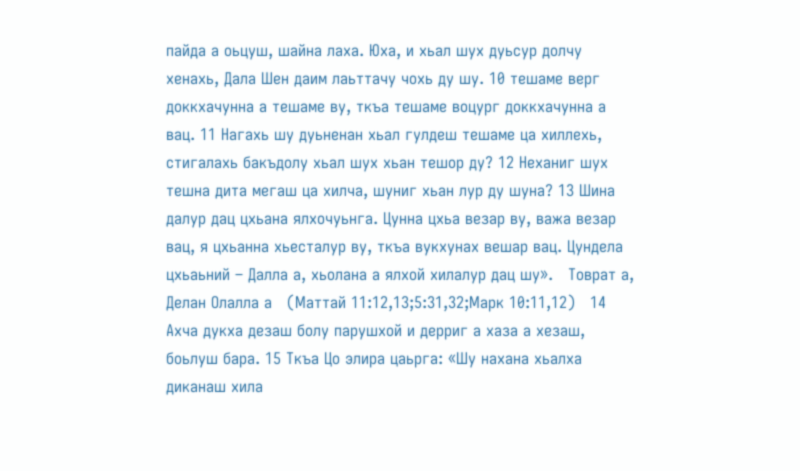пайда а оьцуш, шайна лаха. Юха, и хьал шух дуьсур долчу хенахь, Дала Шен даим лаьттачу чохь ду шу. 10 тешаме верг доккхачунна а тешаме ву, ткъа тешаме воцург доккхачунна а вац. 11 Нагахь шу дуьненан хьал гулдеш тешаме ца хиллехь, стигалахь бакъдолу хьал шух хьан тешор ду? 12 Неханиг шух тешна дита мегаш ца хилча, шуниг хьан лур ду шуна? 13 Шина далур дац цхьана ялхочуьнга. Цунна цхьа везар ву, важа везар вац, я цхьанна хьесталур ву, ткъа вукхунах вешар вац. Цундела цхьаьний – Далла а, хьолана а ялхой хилалур дац шу».   Товрат а, Делан Олалла а   (Маттай 11:12,13;5:31,32;Марк 10:11,12)   14 Ахча дукха дезаш болу парушхой и дерриг а хаза а хезаш, боьлуш бара. 15 Ткъа Цо элира цаьрга: «Шу нахана хьалха диканаш хила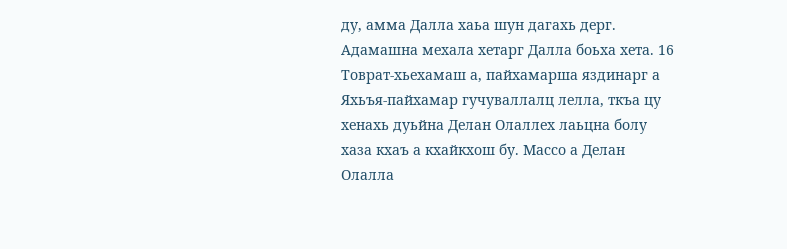ду, амма Далла хаьа шун дагахь дерг. Адамашна мехала хетарг Далла боьха хета. 16 Товрат-хьехамаш а, пайхамарша яздинарг а Яхьъя-пайхамар гучуваллалц лелла, ткъа цу хенахь дуьйна Делан Олаллех лаьцна болу хаза кхаъ а кхайкхош бу. Массо а Делан Олалла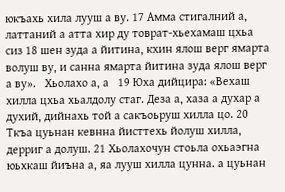юкъахь хила лууш а ву. 17 Амма стигалний а, латтаний а атта хир ду товрат-хьехамаш цхьа сиз 18 шен зуда а йитина, кхин ялош верг ямарта волуш ву, и санна ямарта йитина зуда ялош верг а ву».   Хьолахо а, а   19 Юха дийцира: «Вехаш хилла цхьа хьалдолу стаг. Деза а, хаза а духар а духий, дийнахь той а сакъоьруш хилла цо. 20 Ткъа цуьнан кевнна йисттехь йолуш хилла, дерриг а долуш. 21 Хьолахочун стоьла охьаэгна юьхкаш йиъна а, яа лууш хилла цунна. а цуьнан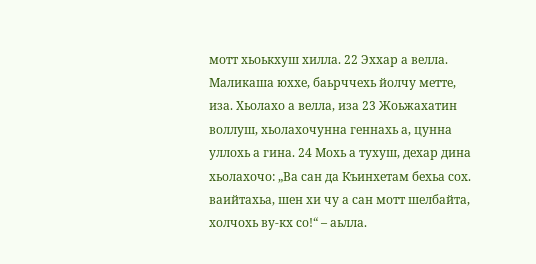мотт хьоькхуш хилла. 22 Эххар а велла. Маликаша юххе, баьрччехь йолчу метте, иза. Хьолахо а велла, иза 23 Жоьжахатин воллуш, хьолахочунна геннахь а, цунна уллохь а гина. 24 Мохь а тухуш, дехар дина хьолахочо: „Ва сан да Къинхетам бехьа сох. ваийтахьа, шен хи чу а сан мотт шелбайта, холчохь ву-кх со!“ – аьлла.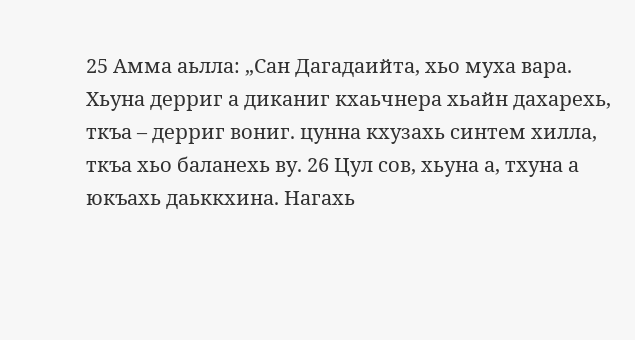25 Амма аьлла: „Сан Дагадаийта, хьо муха вара. Хьуна дерриг а диканиг кхаьчнера хьайн дахарехь, ткъа – дерриг вониг. цунна кхузахь синтем хилла, ткъа хьо баланехь ву. 26 Цул сов, хьуна а, тхуна а юкъахь даьккхина. Нагахь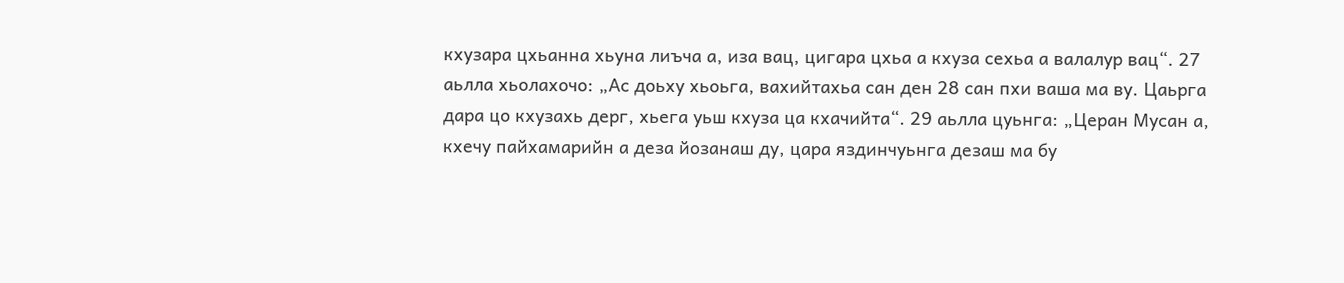кхузара цхьанна хьуна лиъча а, иза вац, цигара цхьа а кхуза сехьа а валалур вац“. 27 аьлла хьолахочо: „Ас доьху хьоьга, вахийтахьа сан ден 28 сан пхи ваша ма ву. Цаьрга дара цо кхузахь дерг, хьега уьш кхуза ца кхачийта“. 29 аьлла цуьнга: „Церан Мусан а, кхечу пайхамарийн а деза йозанаш ду, цара яздинчуьнга дезаш ма бу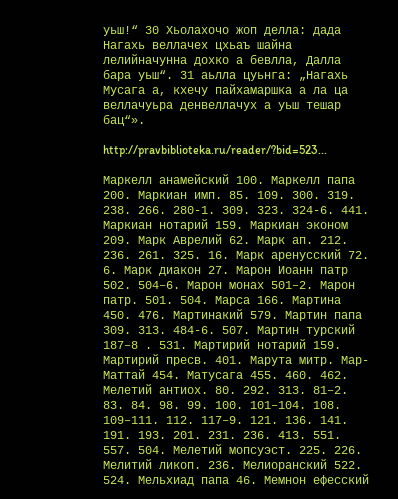уьш!“ 30 Хьолахочо жоп делла: дада Нагахь веллачех цхьаъ шайна лелийначунна дохко а бевлла, Далла бара уьш“. 31 аьлла цуьнга: „Нагахь Мусага а, кхечу пайхамаршка а ла ца веллачуьра денвеллачух а уьш тешар бац“».

http://pravbiblioteka.ru/reader/?bid=523...

Маркелл анамейский 100. Маркелл папа 200. Маркиан имп. 85. 109. 300. 319. 238. 266. 280-1. 309. 323. 324-6. 441. Маркиан нотарий 159. Маркиан эконом 209. Марк Аврелий 62. Марк ап. 212. 236. 261. 325. 16. Марк аренусский 72. 6. Марк диакон 27. Марон Иоанн патр 502. 504–6. Марон монах 501–2. Марон патр. 501. 504. Марса 166. Мартина 450. 476. Мартинакий 579. Мартин папа 309. 313. 484-6. 507. Мартин турский 187–8 . 531. Мартирий нотарий 159. Мартирий пресв. 401. Марута митр. Мар-Маттай 454. Матусага 455. 460. 462. Мелетий антиох. 80. 292. 313. 81–2. 83. 84. 98. 99. 100. 101–104. 108. 109–111. 112. 117–9. 121. 136. 141. 191. 193. 201. 231. 236. 413. 551. 557. 504. Мелетий мопсуэст. 225. 226. Мелитий ликоп. 236. Мелиоранский 522. 524. Мельхиад папа 46. Мемнон ефесский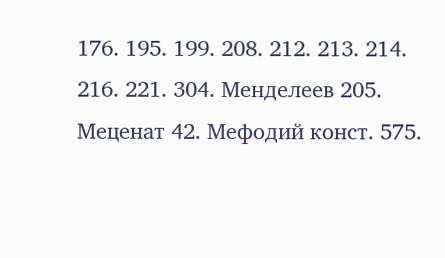176. 195. 199. 208. 212. 213. 214. 216. 221. 304. Менделеев 205. Меценат 42. Мефодий конст. 575.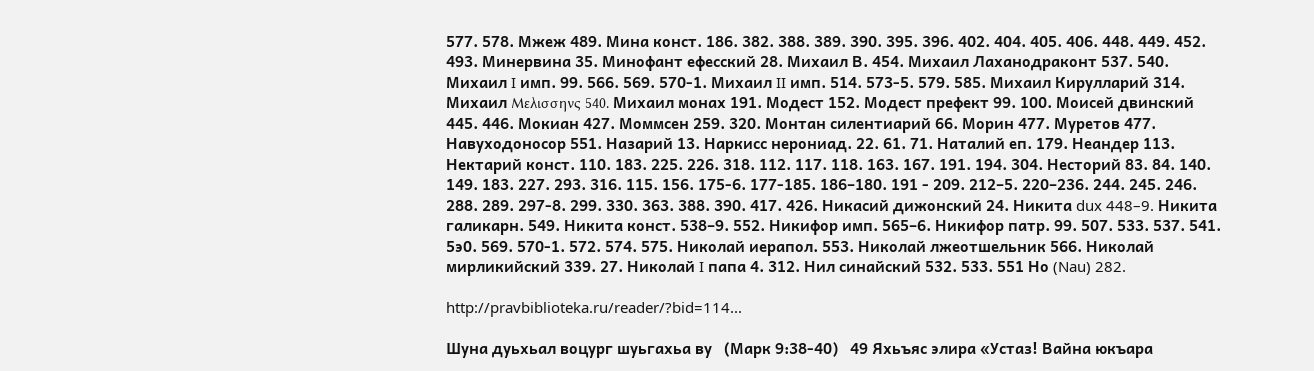577. 578. Мжеж 489. Мина конст. 186. 382. 388. 389. 390. 395. 396. 402. 404. 405. 406. 448. 449. 452. 493. Минервина 35. Минофант ефесский 28. Михаил В. 454. Михаил Лаханодраконт 537. 540. Михаил I имп. 99. 566. 569. 570-1. Михаил II имп. 514. 573-5. 579. 585. Михаил Кирулларий 314. Михаил Μελισσηνς 540. Михаил монах 191. Модест 152. Модест префект 99. 100. Моисей двинский 445. 446. Мокиан 427. Моммсен 259. 320. Монтан силентиарий 66. Морин 477. Муретов 477. Навуходоносор 551. Назарий 13. Наркисс нерониад. 22. 61. 71. Наталий еп. 179. Неандер 113. Нектарий конст. 110. 183. 225. 226. 318. 112. 117. 118. 163. 167. 191. 194. 304. Несторий 83. 84. 140. 149. 183. 227. 293. 316. 115. 156. 175-6. 177-185. 186–180. 191 - 209. 212–5. 220–236. 244. 245. 246. 288. 289. 297-8. 299. 330. 363. 388. 390. 417. 426. Никасий дижонский 24. Никита dux 448–9. Никита галикарн. 549. Никита конст. 538–9. 552. Никифор имп. 565–6. Никифор патр. 99. 507. 533. 537. 541. 5э0. 569. 570-1. 572. 574. 575. Николай иерапол. 553. Николай лжеотшельник 566. Николай мирликийский 339. 27. Николай I папа 4. 312. Нил синайский 532. 533. 551 Но (Nau) 282.

http://pravbiblioteka.ru/reader/?bid=114...

Шуна дуьхьал воцург шуьгахьа ву   (Марк 9:38-40)   49 Яхьъяс элира «Устаз! Вайна юкъара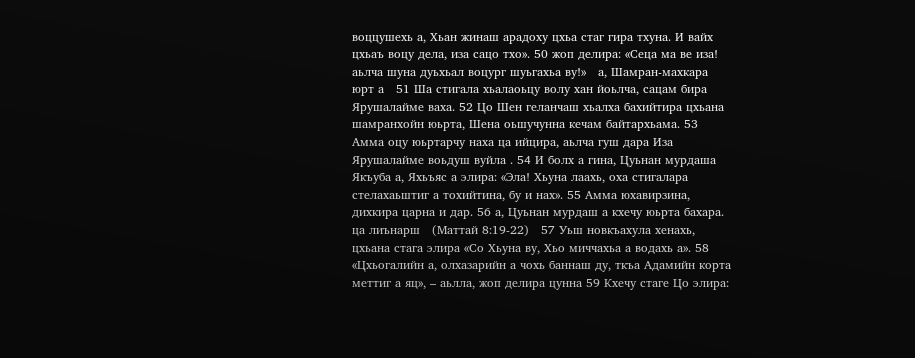воццушехь а, Хьан жинаш арадоху цхьа стаг гира тхуна. И вайх цхьаъ воцу дела, иза сацо тхо». 50 жоп делира: «Сеца ма ве иза! аьлча шуна дуьхьал воцург шуьгахьа ву!»   а, Шамран-махкара юрт а   51 Ша стигала хьалаоьцу волу хан йоьлча, сацам бира Ярушалайме ваха. 52 Цо Шен геланчаш хьалха бахийтира цхьана шамранхойн юьрта, Шена оьшучунна кечам байтархьама. 53 Амма оцу юьртарчу наха ца ийцира, аьлча гуш дара Иза Ярушалайме воьдуш вуйла . 54 И болх а гина, Цуьнан мурдаша Якъуба а, Яхьъяс а элира: «Эла! Хьуна лаахь, оха стигалара стелахаьштиг а тохийтина, бу и нах». 55 Амма юхавирзина, дихкира царна и дар. 56 а, Цуьнан мурдаш а кхечу юьрта бахара.   ца лиънарш   (Маттай 8:19-22)   57 Уьш новкъахула хенахь, цхьана стага элира «Со Хьуна ву, Хьо миччахьа а водахь а». 58 «Цхьогалийн а, олхазарийн а чохь баннаш ду, ткъа Адамийн корта меттиг а яц», – аьлла, жоп делира цунна 59 Кхечу стаге Цо элира: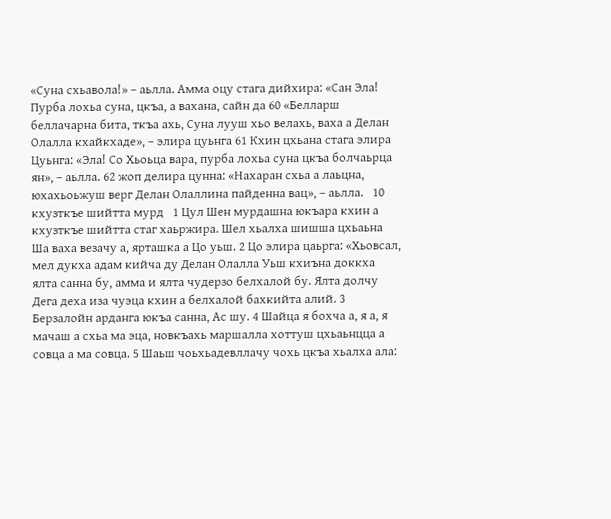«Суна схьавола!» – аьлла. Амма оцу стага дийхира: «Сан Эла! Пурба лохьа суна, цкъа, а вахана, сайн да 60 «Белларш беллачарна бита, ткъа ахь, Суна лууш хьо велахь, ваха а Делан Олалла кхайкхаде», – элира цуьнга 61 Кхин цхьана стага элира Цуьнга: «Эла! Со Хьоьца вара, пурба лохьа суна цкъа болчаьрца ян», – аьлла. 62 жоп делира цунна: «Нахаран схьа а лаьцна, юхахьоьжуш верг Делан Олаллина пайденна вац», – аьлла.   10   кхузткъе шийтта мурд   1 Цул Шен мурдашна юкъара кхин а кхузткъе шийтта стаг хаьржира. Шел хьалха шишша цхьаьна Ша ваха везачу а, ярташка а Цо уьш. 2 Цо элира цаьрга: «Хьовсал, мел дукха адам кийча ду Делан Олалла Уьш кхиъна доккха ялта санна бу, амма и ялта чудерзо белхалой бу. Ялта долчу Дега деха иза чуэца кхин а белхалой бахкийта алий. 3 Берзалойн арданга юкъа санна, Ас шу. 4 Шайца я бохча а, я а, я мачаш а схьа ма эца, новкъахь маршалла хоттуш цхьаьнцца а совца а ма совца. 5 Шаьш чоьхьадевллачу чохь цкъа хьалха ала: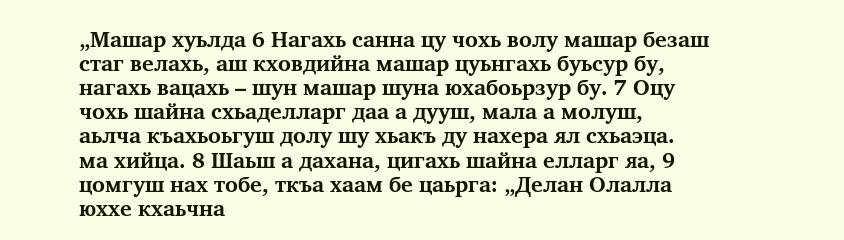„Машар хуьлда 6 Нагахь санна цу чохь волу машар безаш стаг велахь, аш кховдийна машар цуьнгахь буьсур бу, нагахь вацахь – шун машар шуна юхабоьрзур бу. 7 Оцу чохь шайна схьаделларг даа а дууш, мала а молуш, аьлча къахьоьгуш долу шу хьакъ ду нахера ял схьаэца. ма хийца. 8 Шаьш а дахана, цигахь шайна елларг яа, 9 цомгуш нах тобе, ткъа хаам бе цаьрга: „Делан Олалла юххе кхаьчна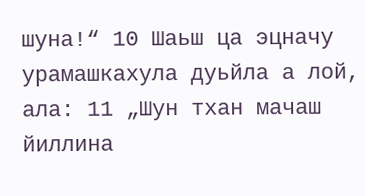шуна!“ 10 Шаьш ца эцначу урамашкахула дуьйла а лой, ала: 11 „Шун тхан мачаш йиллина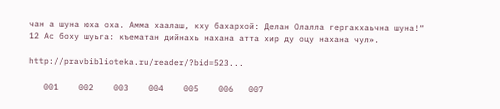чан а шуна юха оха. Амма хаалаш, кху бахархой: Делан Олалла гергакхаьчна шуна!“ 12 Ас боху шуьга: къематан дийнахь нахана атта хир ду оцу нахана чул».

http://pravbiblioteka.ru/reader/?bid=523...

   001    002    003    004    005    006   007